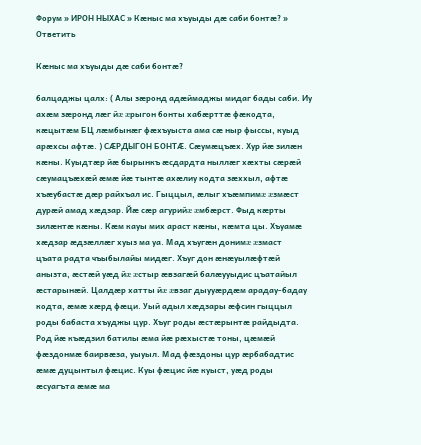Форум » ИРОН НЫХАС » Кæныс ма хъуыды дæ саби бонтæ? » Ответить

Кæныс ма хъуыды дæ саби бонтæ?

балцаджы цалх: ( Алы зæронд адæймаджы мидаг бады саби. Иу ахæм зæронд лæг йæ æрыгон бонты хабæрттæ фæкодта, кæцытæм БЦ лæмбынæг фæхъуыста ама сæ ныр фыссы, куыд арæхсы афтæ. ) СÆРДЫГОН БОНТÆ. Сæумæцъæх. Хур йæ зилæн кæны. Куыдтæр йæ бырынкъ æсдардта ныллæг хæхты сæрæй сæумацъæхæй æмæ йæ тынтæ ахæлиу кодта зæххыл, афтæ хъæубастæ дæр райхъал ис. Гыццыл, æлыг хъæмпимæ æзмæст дурæй амад хæдзар. Йæ сæр агурийæ æмбæрст. Фыд кæрты зилæнтæ кæны. Кæм кауы мих араст кæны, кæмта цы. Хъуамæ хæдзар æдзæллæг хуыз ма уа. Мад хъугæн донимæ æзмаст цъата радта чъыбылайы мидæг. Хъуг дон æнæуылæфтæй анызта, æстæй уæд йæ æстыр æвзагæй балæууыдис цъатайыл æстарынæй. Цалдæр хатты йæ æвзаг дыууæрдæм арадау-бадау кодта, æмæ хæрд фæци. Уый адыл хæдзары æфсин гыццыл роды бабаста хъуджы цур. Хъуг роды æстæрынтæ райдыдта. Род йæ къæдзил батилы æма йæ рæхыстæ тоны, цæмæй фæздонмæ баирвæза, уыуыл. Мад фæздоны цур æрбабадтис æмæ дуцынтыл фæцис. Куы фæцис йæ куыст, уæд роды æсуагъта æмæ ма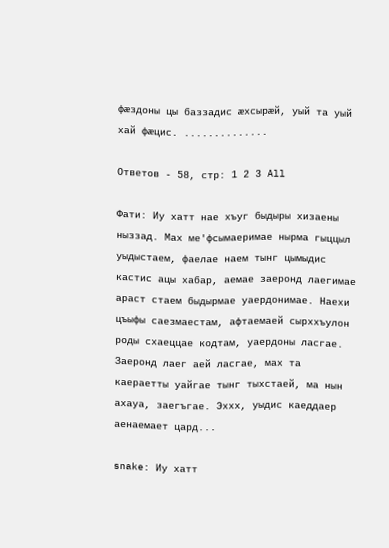фæздоны цы баззадис æхсырæй, уый та уый хай фæцис. ..............

Ответов - 58, стр: 1 2 3 All

Фати: Иу хатт нае хъуг быдыры хизаены ныззад. Мах ме'фсымаеримае нырма гыццыл уыдыстаем, фаелae наем тынг цымыдис кастис ацы хабар, аемае заеронд лаегимае араст стаем быдырмае уаердонимае. Наехи цъыфы саезмаестам, афтаемаей сырххъулон роды схаеццае кодтам, уаердоны ласгае. Заеронд лаег аей ласгае, мах та каераетты уайгае тынг тыхстаей, ма нын ахауа, заегъгае. Эххх, уыдис каеддаер аенаемает цард...

snake: Иу хатт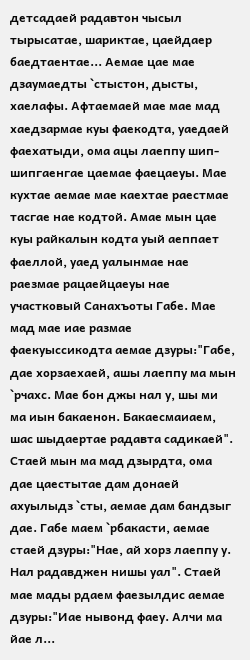детсадаей радавтон чысыл тырысатае, шариктае, цаейдаер баедтаентае... Аемае цае мае дзаумаедты `стыстон, дысты, хаелафы. Афтаемаей мае мае мад хаедзармае куы фаекодта, уаедаей фаехатыди, ома ацы лаеппу шип-шипгаенгае цаемае фаецаеуы. Мае кухтае аемае мае каехтае раестмае тасгае нае кодтой. Амае мын цае куы райкалын кодта уый аеппает фаеллой, уаед уалынмае нае раезмае рацаейцаеуы нае участковый Санахъоты Габе. Мае мад мае иае размае фаекуыссикодта аемае дзуры:"Габе, дае хорзаехаей, ашы лаеппу ма мын `рчахс. Мае бон джы нал у, шы ми ма иын бакаенон. Бакаесмаиаем, шас шыдаертае радавта садикаей". Стаей мын ма мад дзырдта, ома дае цаестытае дам донаей ахуылыдз `сты, аемае дам бандзыг дае. Габе маем `рбакасти, аемае стаей дзуры:"Нае, ай хорз лаеппу у. Нал радавджен нишы уал". Стаей мае мады рдаем фаезылдис аемае дзуры:"Иае нывонд фаеу. Алчи ма йае л...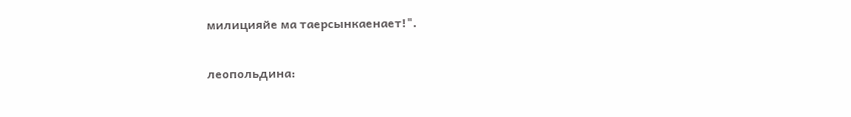милицияйе ма таерсынкаенает!".

леопольдина: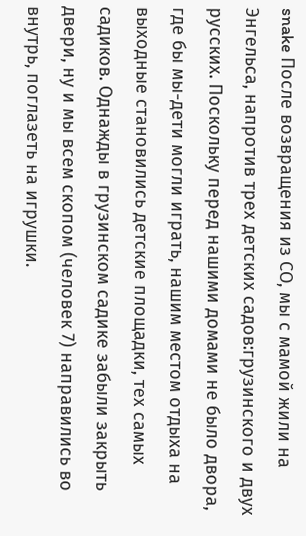snake После возвращения из СО, мы с мамой жили на Энгельса, напротив трех детских садов:грузинского и двух русских. Поскольку перед нашими домами не было двора, где бы мы-дети могли играть, нашим местом отдыха на выходные становились детские площадки, тех самых садиков. Однажды в грузинском садике забыли закрыть двери, ну и мы всем скопом (человек 7) направились во внутрь, поглазеть на игрушки.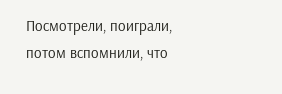Посмотрели, поиграли, потом вспомнили, что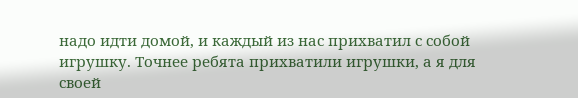надо идти домой, и каждый из нас прихватил с собой игрушку. Точнее ребята прихватили игрушки, а я для своей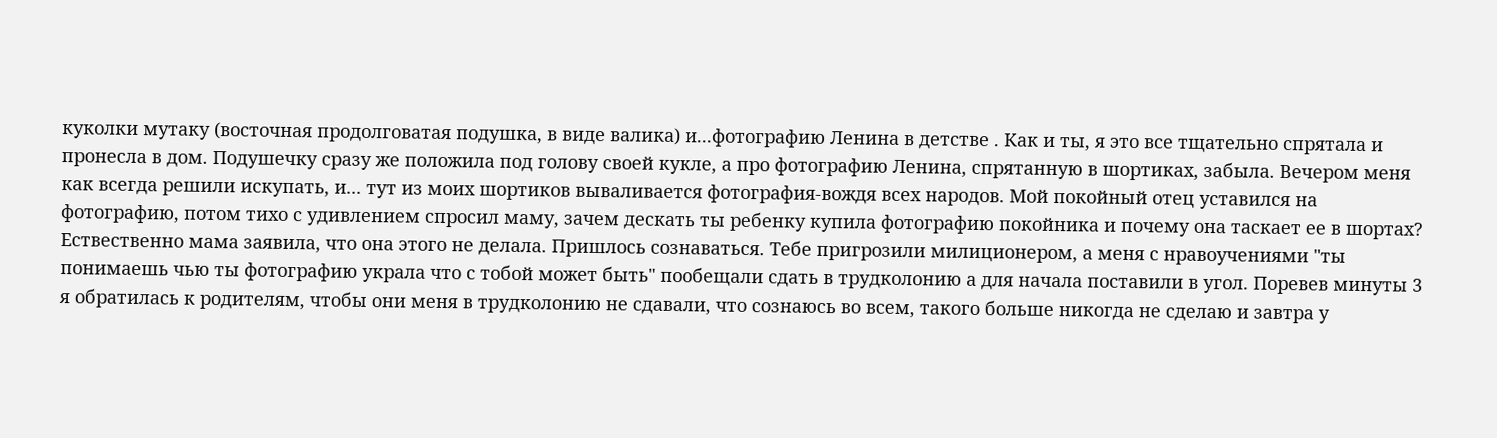куколки мутаку (восточная продолговатая подушка, в виде валика) и...фотографию Ленина в детстве . Как и ты, я это все тщательно спрятала и пронесла в дом. Подушечку сразу же положила под голову своей кукле, а про фотографию Ленина, спрятанную в шортиках, забыла. Вечером меня как всегда решили искупать, и... тут из моих шортиков вываливается фотография-вождя всех народов. Мой покойный отец уставился на фотографию, потом тихо с удивлением спросил маму, зачем дескать ты ребенку купила фотографию покойника и почему она таскает ее в шортах? Ествественно мама заявила, что она этого не делала. Пришлось сознаваться. Тебе пригрозили милиционером, а меня с нравоучениями "ты понимаешь чью ты фотографию украла что с тобой может быть" пообещали сдать в трудколонию а для начала поставили в угол. Поревев минуты 3 я обратилась к родителям, чтобы они меня в трудколонию не сдавали, что сознаюсь во всем, такого больше никогда не сделаю и завтра у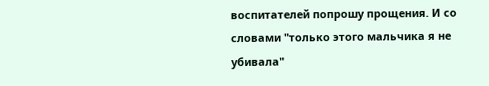воспитателей попрошу прощения. И со словами "только этого мальчика я не убивала"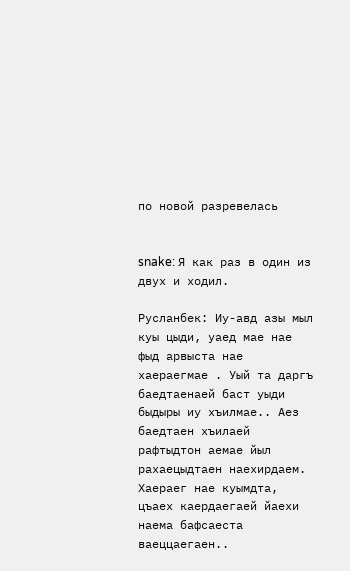по новой разревелась


snake: Я как раз в один из двух и ходил.

Русланбек: Иу-авд азы мыл куы цыди, уаед мае нае фыд арвыста нае хаераегмае . Уый та даргъ баедтаенаей баст уыди быдыры иу хъилмае.. Аез баедтаен хъилаей рафтыдтон аемае йыл рахаецыдтаен наехирдаем. Хаераег нае куымдта, цъаех каердаегаей йаехи наема бафсаеста ваеццаегаен..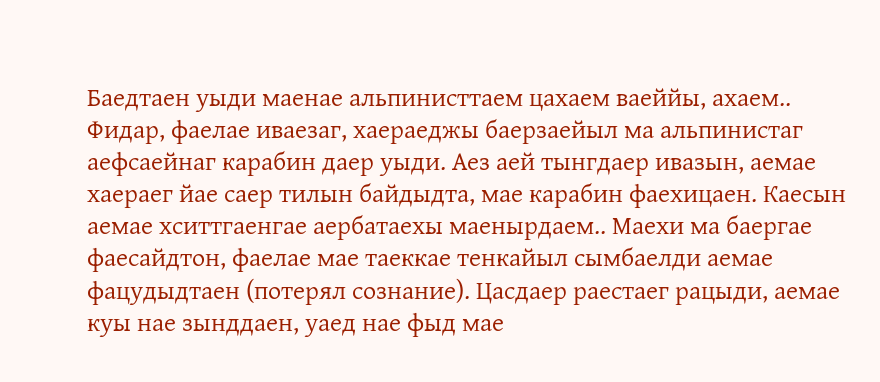Баедтаен уыди маенае альпинисттаем цахаем ваеййы, ахаем.. Фидар, фаелае иваезаг, хаераеджы баерзаейыл ма альпинистаг аефсаейнаг карабин даер уыди. Аез аей тынгдаер ивазын, аемае хаераег йае саер тилын байдыдта, мае карабин фаехицаен. Каесын аемае хситтгаенгае аербатаехы маенырдаем.. Маехи ма баергае фаесайдтон, фаелае мае таеккае тенкайыл сымбаелди аемае фацудыдтаен (потерял сознание). Цасдаер раестаег рацыди, аемае куы нае зынддаен, уаед нае фыд мае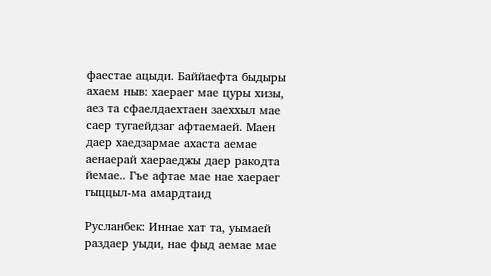фаестае ацыди. Баййаефта быдыры ахаем ныв: хаераег мае цуры хизы, аез та сфаелдаехтаен заеххыл мае саер тугаейдзаг афтаемаей. Маен даер хаедзармае ахаста аемае аенаерай хаераеджы даер ракодта йемае.. Гъе афтае мае нае хаераег гыццыл-ма амардтаид

Русланбек: Иннае хат та, уымаей раздаер уыди, нае фыд аемае мае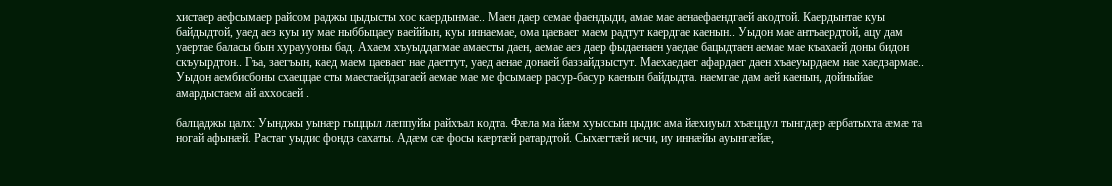хистаер аефсымаер райсом раджы цыдысты хос каердынмае.. Маен даер семае фаендыди, амае мае аенаефаендгаей акодтой. Каердынтае куы байдыдтой, уаед аез куы иу мае ныббыцаеу ваеййын, куы иннаемае, ома цаеваег маем радтут каердгае каенын.. Уыдон мае антъаердтой, ацу дам уаертае баласы бын хураууоны бад. Ахаем хъуыддагмае амаесты даен, аемае аез даер фыдаенаен уаедае бацыдтаен аемае мае къахаей доны бидон скъуырдтон.. Гъа, заегъын, каед маем цаеваег нае даеттут, уаед аенае донаей баззайдзыстут. Маехаедаег афардаег даен хъаеуырдаем нае хаедзармае.. Уыдон аембисбоны схаеццае сты маестаейдзагаей аемае мае ме фсымаер расур-басур каенын байдыдта. наемгае дам аей каенын, дойныйае амардыстаем ай аххосаей .

балцаджы цалх: Уынджы уынæр гыццыл лæппуйы райхъал кодта. Фæла ма йæм хуыссын цыдис ама йæхиуыл хъæццул тынгдæр æрбатыхта æмæ та ногай афынæй. Растаг уыдис фондз сахаты. Адæм сæ фосы кæртæй ратардтой. Сыхæгтæй исчи, иу иннæйы ауынгæйæ,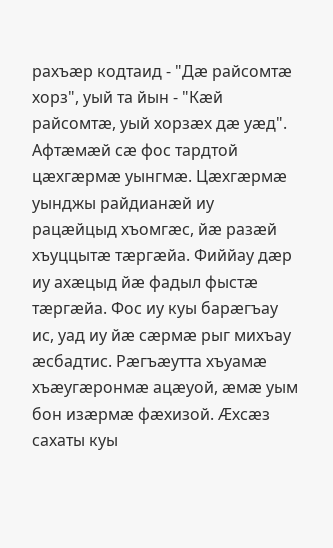рахъæр кодтаид - "Дæ райсомтæ хорз", уый та йын - "Кæй райсомтæ, уый хорзæх дæ уæд". Афтæмæй сæ фос тардтой цæхгæрмæ уынгмæ. Цæхгæрмæ уынджы райдианæй иу рацæйцыд хъомгæс, йæ разæй хъуццытæ тæргæйа. Фиййау дæр иу ахæцыд йæ фадыл фыстæ тæргæйа. Фос иу куы барæгъау ис, уад иу йæ сæрмæ рыг михъау æсбадтис. Рæгъæутта хъуамæ хъæугæронмæ ацæуой, æмæ уым бон изæрмæ фæхизой. Æхсæз сахаты куы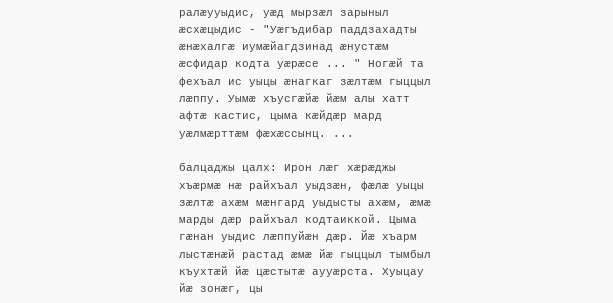ралæууыдис, уæд мырзæл зарыныл æсхæцыдис - "Уæгъдибар паддзахадты æнæхалгæ иумæйагдзинад æнустæм æсфидар кодта уæрæсе ... " Ногæй та фехъал ис уыцы æнагкаг зæлтæм гыццыл лæппу. Уымæ хъусгæйæ йæм алы хатт афтæ кастис, цыма кæйдæр мард уæлмæрттæм фæхæссынц. ...

балцаджы цалх: Ирон лæг хæрæджы хъæрмæ нæ райхъал уыдзæн, фæлæ уыцы зæлтæ ахæм мæнгард уыдысты ахæм, æмæ марды дæр райхъал кодтаиккой. Цыма гæнан уыдис лæппуйæн дæр. Йæ хъарм лыстæнæй растад æмæ йæ гыццыл тымбыл къухтæй йæ цæстытæ аууæрста. Хуыцау йæ зонæг, цы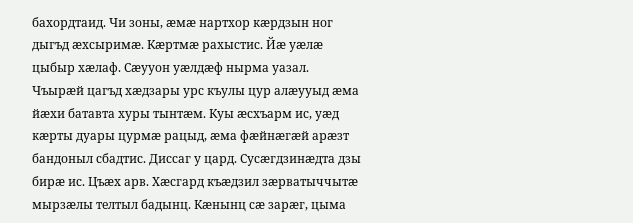бахордтаид. Чи зоны, æмæ нартхор кæрдзын ног дыгъд æхсыримæ. Кæртмæ рахыстис. Йæ уæлæ цыбыр хæлаф. Сæууон уæлдæф нырма уазал. Чъырæй цагъд хæдзары урс къулы цур алæууыд æма йæхи батавта хуры тынтæм. Куы æсхъарм ис, уæд кæрты дуары цурмæ рацыд, æма фæйнæгæй арæзт бандоныл сбадтис. Диссаг у цард. Сусæгдзинæдта дзы бирæ ис. Цъæх арв. Хæсгард къæдзил зæрватыччытæ мырзæлы телтыл бадынц. Кæнынц сæ зарæг, цыма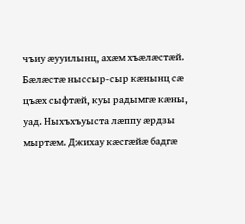чъиу æууилынц, ахæм хъæлæстæй. Бæлæстæ ныссыр-сыр кæнынц сæ цъæх сыфтæй, куы радымгæ кæны, уад. Ныхъхъуыста лæппу æрдзы мыртæм. Джихау кæсгæйæ бадгæ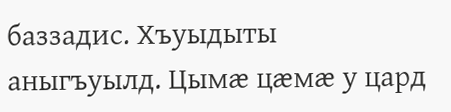баззадис. Хъуыдыты аныгъуылд. Цымæ цæмæ у цард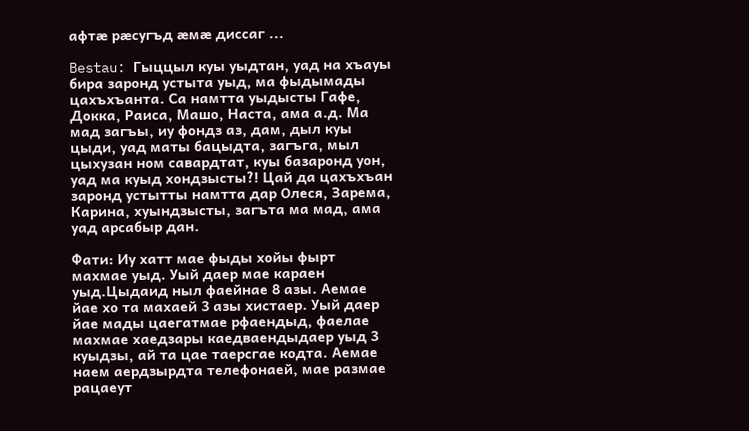афтæ рæсугъд æмæ диссаг ...

Bestau: Гыццыл куы уыдтан, уад на хъауы бира заронд устыта уыд, ма фыдымады цахъхъанта. Са намтта уыдысты Гафе, Докка, Раиса, Машо, Наста, ама а.д. Ма мад загъы, иу фондз аз, дам, дыл куы цыди, уад маты бацыдта, загъга, мыл цыхузан ном савардтат, куы базаронд уон, уад ма куыд хондзысты?! Цай да цахъхъан заронд устытты намтта дар Олеся, Зарема, Карина, хуындзысты, загъта ма мад, ама уад арсабыр дан.

Фати: Иу хатт мае фыды хойы фырт махмае уыд. Уый даер мае караен уыд.Цыдаид ныл фаейнае 8 азы. Аемае йае хо та махаей 3 азы хистаер. Уый даер йае мады цаегатмае рфаендыд, фаелае махмае хаедзары каедваендыдаер уыд 3 куыдзы, ай та цае таерсгае кодта. Аемае наем аердзырдта телефонаей, мае размае рацаеут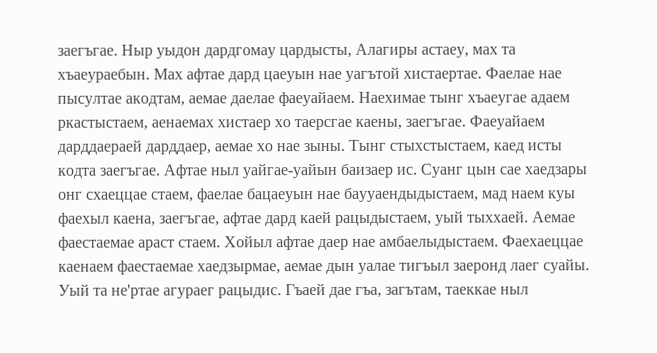заегъгае. Ныр уыдон дардгомау цардысты, Алагиры астаеу, мах та хъаеураебын. Мах афтае дард цаеуын нае уагътой хистаертае. Фаелае нае пысултае акодтам, аемае даелае фаеуайаем. Наехимае тынг хъаеугае адаем ркастыстаем, аенаемах хистаер хо таерсгае каены, заегъгае. Фаеуайаем дарддаераей дарддаер, аемае хо нае зыны. Тынг стыхстыстаем, каед исты кодта заегъгае. Афтае ныл уайгае-уайын баизаер ис. Суанг цын сае хаедзары онг схаеццае стаем, фаелае бацаеуын нае баууаендыдыстаем, мад наем куы фаехыл каена, заегъгае, афтае дард каей рацыдыстаем, уый тыххаей. Аемае фаестаемае араст стаем. Хойыл афтае даер нае амбаелыдыстаем. Фаехаеццае каенаем фаестаемае хаедзырмае, аемае дын уалае тигъыл заеронд лаег суайы. Уый та не'ртае агураег рацыдис. Гъаей дае гъа, загътам, таеккае ныл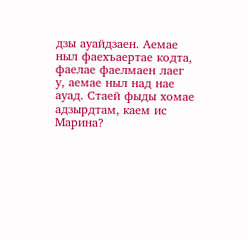дзы ауайдзаен. Аемае ныл фаехъаертае кодта, фаелае фаелмаен лаег у, аемае ныл над нае ауад. Стаей фыды хомае адзырдтам, каем ис Марина?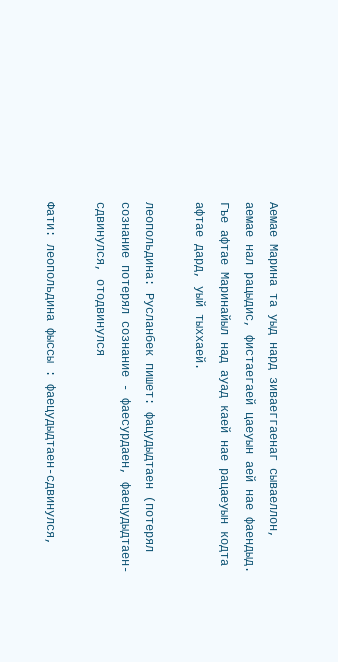Аемае Марина та уыд нард зиваеггаенаг сываеллон, аемае нал рацыдис, фистаегаей цаеуын аей нае фаендыд. Гъе афтае Маринайыл над ауад каей нае рацаеуын кодта афтае дард, уый тыххаей.

леопольдина: Русланбек пишет: фацудыдтаен (потерял сознание потерял сознание - фаесурдаен, фаецудыдтаен-сдвинулся, отодвинулся

Фати: леопольдина фыссы : фаецудыдтаен-сдвинулся,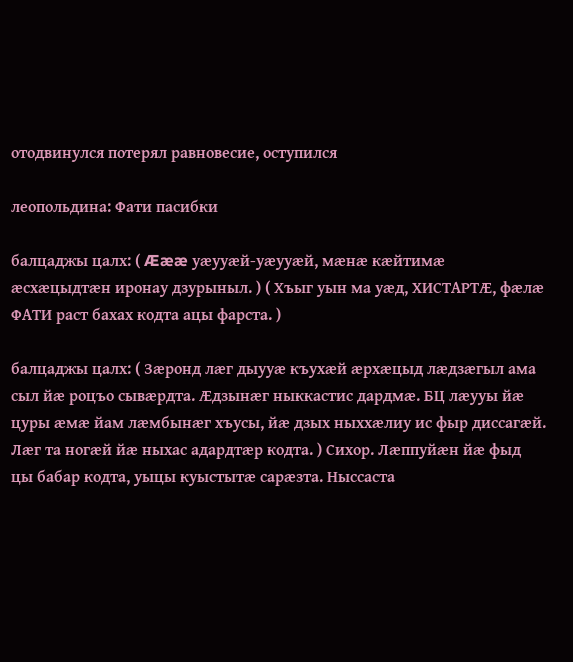отодвинулся потерял равновесие, оступился

леопольдина: Фати пасибки

балцаджы цалх: ( Æææ уæууæй-уæууæй, мæнæ кæйтимæ æсхæцыдтæн иронау дзурыныл. ) ( Хъыг уын ма уæд, ХИСТАРТÆ, фæлæ ФАТИ раст бахах кодта ацы фарста. )

балцаджы цалх: ( Зæронд лæг дыууæ къухæй æрхæцыд лæдзæгыл ама сыл йæ роцъо сывæрдта. Æдзынæг ныккастис дардмæ. БЦ лæууы йæ цуры æмæ йам лæмбынæг хъусы, йæ дзых ныххæлиу ис фыр диссагæй. Лæг та ногæй йæ ныхас адардтæр кодта. ) Сихор. Лæппуйæн йæ фыд цы бабар кодта, уыцы куыстытæ сарæзта. Ныссаста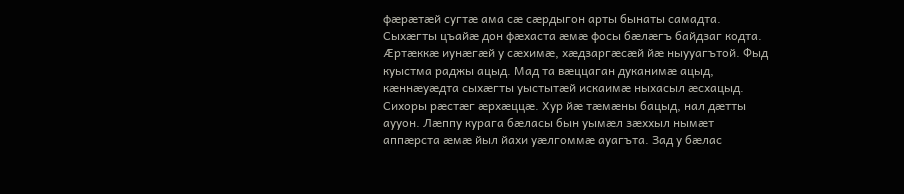фæрæтæй сугтæ ама сæ сæрдыгон арты бынаты самадта. Сыхæгты цъайæ дон фæхаста æмæ фосы бæлæгъ байдзаг кодта. Æртæккæ иунæгæй у сæхимæ, хæдзаргæсæй йæ ныууагътой. Фыд куыстма раджы ацыд. Мад та вæццаган дуканимæ ацыд, кæннæуæдта сыхæгты уыстытæй искаимæ ныхасыл æсхацыд. Сихоры рæстæг æрхæццæ. Хур йæ тæмæны бацыд, нал дæтты аууон. Лæппу курага бæласы бын уымæл зæххыл нымæт аппæрста æмæ йыл йахи уæлгоммæ ауагъта. Зад у бæлас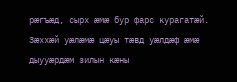рæгъæд, сырх æмæ бур фарс курагатæй. Зæххæй уæлæмæ цæуы тæвд уæлдæф æмæ дыууæрдæм зилын кæны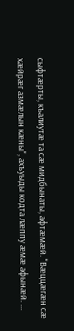сыфтæрты, къалиутæ та сæ мидбынаты, афтæмæй. "Вæццæгæн сæ хæйрæг азмæлын кæны", ахъуыды кодта лæппу æмæ афынæй. ...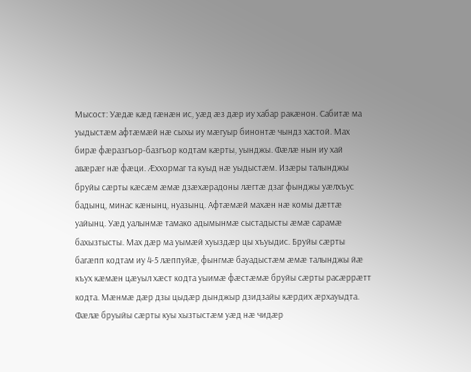Мысост: Уæдæ кæд гæнæн ис, уæд æз дæр иу хабар ракæнон. Сабитæ ма уыдыстæм афтæмæй нæ сыхы иу мæгуыр бинонтæ чындз хастой. Мах бирæ фæразгъор-базгъор кодтам кæрты, уынджы. Фæлæ нын иу хай авæрæг нæ фæци. Æххормаг та куыд нæ уыдыстæм. Изæры талынджы бруйы сæрты кæсæм æмæ дзæхæрадоны лæгтæ дзаг фынджы уæлхъус бадынц, минас кæнынц, нуазынц. Афтæмæй махæн нæ комы дæттæ уайынц. Уæд уалынмæ тамако адымынмæ сыстадысты æмæ сарамæ бахызтысты. Мах дæр ма уымæй хуыздæр цы хъуыдис. Бруйы сæрты багæпп кодтам иу 4-5 лæппуйæ, фынгмæ бауадыстæм æмæ талынджы йæ къух кæмæн цæуыл хæст кодта уыимæ фæстæмæ бруйы сæрты расæррæтт кодта. Мæнмæ дæр дзы цыдæр дынджыр дзидзайы кæрдих æрхауыдта. Фæлæ бруыйы сæрты куы хызтыстæм уæд нæ чидæр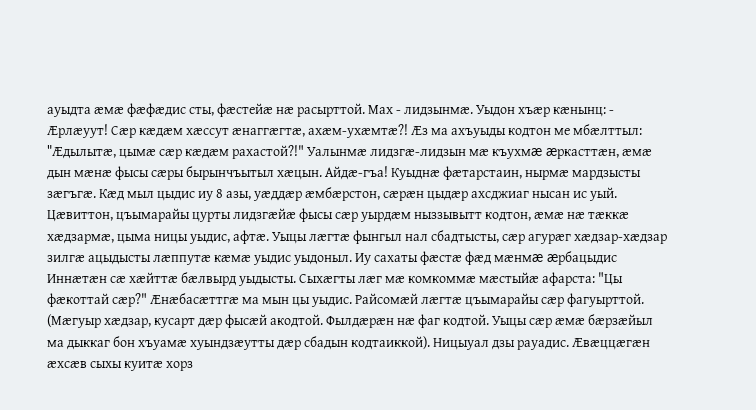ауыдта æмæ фæфæдис сты, фæстейæ нæ расырттой. Мах - лидзынмæ. Уыдон хъæр кæнынц: - Æрлæуут! Сæр кæдæм хæссут æнаггæгтæ, ахæм-ухæмтæ?! Æз ма ахъуыды кодтон ме мбæлттыл: "Æдылытæ, цымæ сæр кæдæм рахастой?!" Уалынмæ лидзгæ-лидзын мæ къухмæ æркасттæн, æмæ дын мæнæ фысы сæры бырынчъытыл хæцын. Айдæ-гъа! Куыднæ фæтарстаин, нырмæ мардзысты зæгъгæ. Кæд мыл цыдис иу 8 азы, уæддæр æмбæрстон, сæрæн цыдæр ахсджиаг нысан ис уый. Цæвиттон, цъымарайы цурты лидзгæйæ фысы сæр уырдæм ныззывытт кодтон, æмæ нæ тæккæ хæдзармæ, цыма ницы уыдис, афтæ. Уыцы лæгтæ фынгыл нал сбадтысты, сæр агурæг хæдзар-хæдзар зилгæ ацыдысты лæппутæ кæмæ уыдис уыдоныл. Иу сахаты фæстæ фæд мæнмæ æрбацыдис Иннæтæн сæ хæйттæ бæлвырд уыдысты. Сыхæгты лæг мæ комкоммæ мæстыйæ афарста: "Цы фæкоттай сæр?" Æнæбасæттгæ ма мын цы уыдис. Райсомæй лæгтæ цъымарайы сæр фагуырттой. (Мæгуыр хæдзар, кусарт дæр фысæй акодтой. Фылдæрæн нæ фаг кодтой. Уыцы сæр æмæ бæрзæйыл ма дыккаг бон хъуамæ хуындзæутты дæр сбадын кодтаиккой). Ницыуал дзы рауадис. Æвæццæгæн æхсæв сыхы куитæ хорз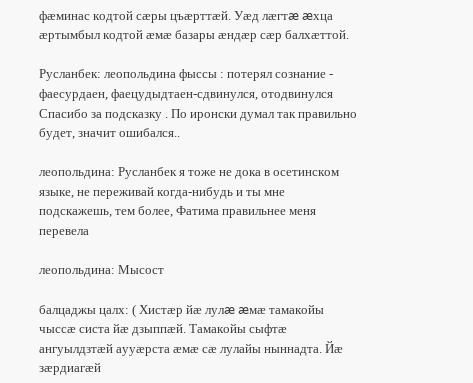фæминас кодтой сæры цъæрттæй. Уæд лæгтæ æхца æртымбыл кодтой æмæ базары æндæр сæр балхæттой.

Русланбек: леопольдина фыссы : потерял сознание - фаесурдаен, фаецудыдтаен-сдвинулся, отодвинулся Спасибо за подсказку . По иронски думал так правильно будет, значит ошибался..

леопольдина: Русланбек я тоже не дока в осетинском языке, не переживай когда-нибудь и ты мне подскажешь, тем более, Фатима правильнее меня перевела

леопольдина: Мысост

балцаджы цалх: ( Хистæр йæ лулæ æмæ тамакойы чыссæ систа йæ дзыппæй. Тамакойы сыфтæ ангуылдзтæй аууæрста æмæ сæ лулайы ныннадта. Йæ зæрдиагæй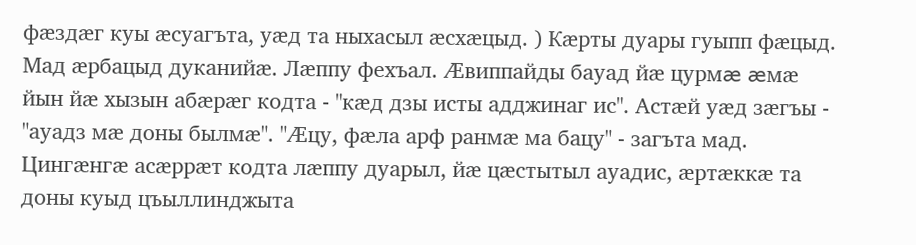фæздæг куы æсуагъта, уæд та ныхасыл æсхæцыд. ) Кæрты дуары гуыпп фæцыд. Мад æрбацыд дуканийæ. Лæппу фехъал. Æвиппайды бауад йæ цурмæ æмæ йын йæ хызын абæрæг кодта - "кæд дзы исты адджинаг ис". Астæй уæд зæгъы - "ауадз мæ доны былмæ". "Æцу, фæла арф ранмæ ма бацу" - загъта мад. Цингæнгæ асæррæт кодта лæппу дуарыл, йæ цæстытыл ауадис, æртæккæ та доны куыд цъыллинджыта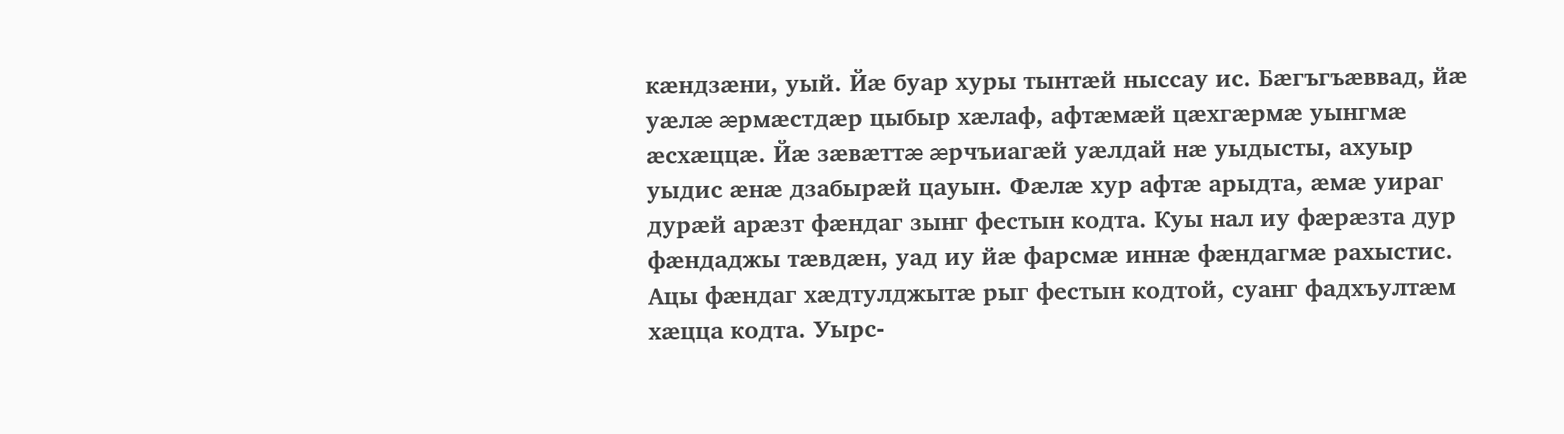кæндзæни, уый. Йæ буар хуры тынтæй ныссау ис. Бæгъгъæввад, йæ уæлæ æрмæстдæр цыбыр хæлаф, афтæмæй цæхгæрмæ уынгмæ æсхæццæ. Йæ зæвæттæ æрчъиагæй уæлдай нæ уыдысты, ахуыр уыдис æнæ дзабырæй цауын. Фæлæ хур афтæ арыдта, æмæ уираг дурæй арæзт фæндаг зынг фестын кодта. Куы нал иу фæрæзта дур фæндаджы тæвдæн, уад иу йæ фарсмæ иннæ фæндагмæ рахыстис. Ацы фæндаг хæдтулджытæ рыг фестын кодтой, суанг фадхъултæм хæцца кодта. Уырс-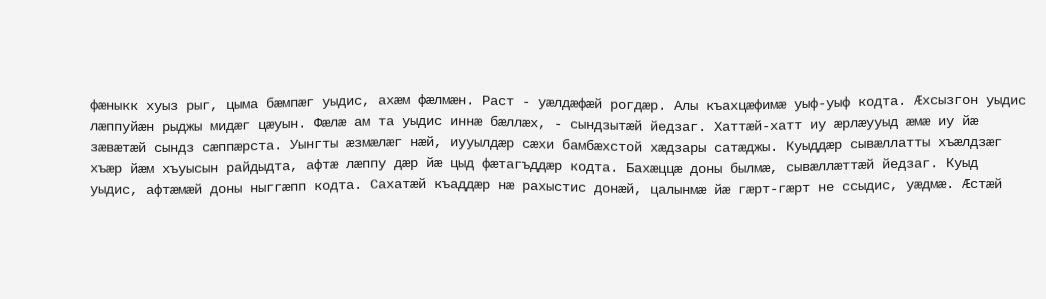фæныкк хуыз рыг, цыма бæмпæг уыдис, ахæм фæлмæн. Раст - уæлдæфæй рогдæр. Алы къахцæфимæ уыф-уыф кодта. Æхсызгон уыдис лæппуйæн рыджы мидæг цæуын. Фæлæ ам та уыдис иннæ бæллæх, - сындзытæй йедзаг. Хаттæй-хатт иу æрлæууыд æмæ иу йæ зæвæтæй сындз сæппæрста. Уынгты æзмæлæг нæй, иууылдæр сæхи бамбæхстой хæдзары сатæджы. Куыддæр сывæллатты хъæлдзæг хъæр йæм хъуысын райдыдта, афтæ лæппу дæр йæ цыд фæтагъддæр кодта. Бахæццæ доны былмæ, сывæллæттæй йедзаг. Куыд уыдис, афтæмæй доны ныггæпп кодта. Сахатæй къаддæр нæ рахыстис донæй, цалынмæ йæ гæрт-гæрт не ссыдис, уæдмæ. Æстæй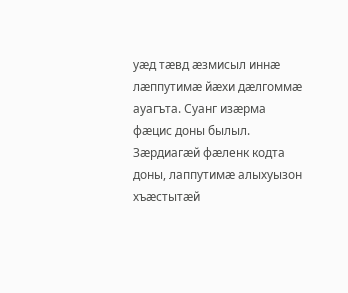уæд тæвд æзмисыл иннæ лæппутимæ йæхи дæлгоммæ ауагъта. Суанг изæрма фæцис доны былыл. Зæрдиагæй фæленк кодта доны, лаппутимæ алыхуызон хъæстытæй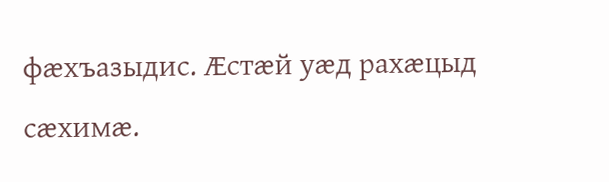фæхъазыдис. Æстæй уæд рахæцыд сæхимæ.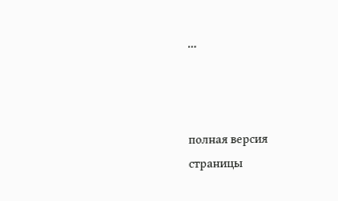...



полная версия страницы